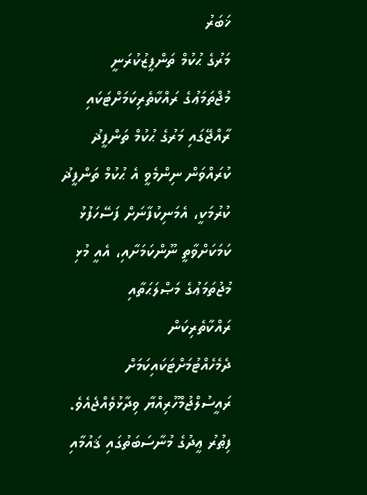ޚަބަރު
މަރުގެ ޙުކުމް ތަންފީޒުކުރަނީ މުޖްތަމަޢުގެ ރައްކާތެރިކަމަށްޓަކައި
ރާއްޖޭގައި މަރުގެ ޙުކުމް ތަންފީޛު ކުރައްވަން ނިންމެވީ އެ ޙުކުމް ތަންފީޛު ކުރުމަކީ، އެމަނިކުފާނަށް ފަސޭހަފުޅު ކަމަކަށްވާތީ ނޫންކަމަށާއި، އެއީ މުޅި މުޖުތަމަޢުގެ މަޞްލަޙަތާއި ރައްކާތެރިކަން ދެމެހެއްޓުމަށްޓަކައިކަމަށް ރައީސުލްޖުމްހޫރިއްޔާ ވިދާޅުވެއްޖެއެވެ.
ފިޠުރު ޢީދުގެ މުނާސަބަތުގައި ޤައުމާއި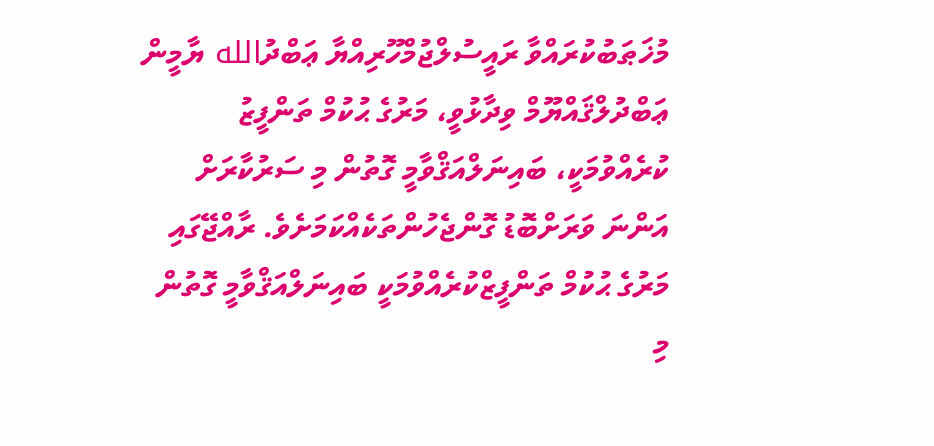މުޚަޠަބުކުރައްވާ ރައީސުލްޖުމްހޫރިއްޔާ ޢަބްދުالله ޔާމީން ޢަބްދުލްޤައްޔޫމް ވިދާޅުވީ، މަރުގެ ޙުކުމް ތަންފީޒު ކުރެއްވުމަކީ، ބައިނަލްއަޤްވާމީ ގޮތުން މި ސަރުކާރަށް އަންނަ ވަރަށްބޮޑު ގޮންޖެހުންތަކެއްކަމަށެވެ. ރާއްޖޭގައި މަރުގެ ޙުކުމް ތަންފީޒްކުރެއްވުމަކީ ބައިނަލްއަޤްވާމީ ގޮތުން މި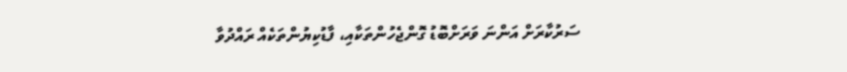ސަރުކާރަށް އަންނަ ވަރަށްބޮޑު ގޮންޖެހުންތަކާއި، ފާޑުކިޔުންތަކެއް ރައްދުވާ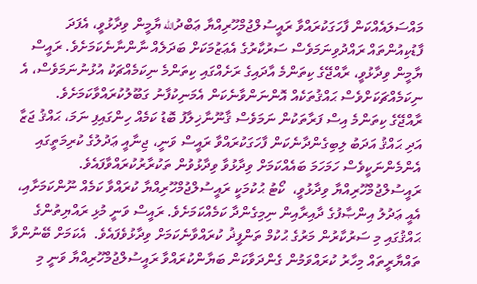މައްސަލައެއްކަން ފާހަގަކުރައްވާ ރައީސުލްޖުމްހޫރިއްޔާ ޢަބްދުالله ޔާމީން ވިދާޅުވީ، އެފަދަ ފާޑުކިއުންތައް ރައްދުވިނަމަވެސް ސަރުކާރުގެ އެޢަޒުމަކަށް ބަދަލެއް ނާންނާނެކަމަށެވެ. ރައީސް ޔާމީން ވިދާޅުވީ، ރާއްޖޭގެ ކިތަންމެ އާދައިގެ ރަށެއްގައި ކިތަންމެ ނިކަމެއްޗަކު އުޅުނުނަމަވެސް، އެ ނިކަމެއްޗަކަށްވެސް ޙައްޤުތަކެއް އޮންނަންވާނެކަން އެމަނިކުފާނު ގަބޫލުކުރައްވާކަމަށެވެ.
ރާއްޖޭގެ ކިތަންމެ އިސް ފަރާތަކުން ނަމަވެސް ޤާނޫނާޚިލާފު ބޮޑު ކަމެއް ހިންގައިފި ނަމަ، ޙައްޤު ޖަޒާ އަދި ޙައްޤު އަދަބު ލިބިގެންދާނެކަން ފާހަގަކުރައްވާ ރައީސް ވަނީ، ޖިނާއީ ޢަދުލުގެ ކުރިމަތީގައި އެންމެންނަކީވެސް ހަމަހަމަ ބައެއްކަމަށް ވިދާޅުވާ ވިދާޅުވުން ތަކުރާރުކުރައްވާފައެވެ. ރައީސުލްޖުމްހޫރިއްޔާ ވިދާޅުވީ،  ކޯޓު ޙުކުމަކީ ރައީސުލްޖުމްހޫރިއްޔާ ކުރައްވާ ކަމެއް ނޫންކަމަށާއި، އެއީ ޢަދުލު އިންޞާފުގެ ދާއިރާއިން ނިމިގެންދާ ކަމެއްކަމަށެވެ. ރައީސް ވަނީ މުޅި ރައްޔިތުންގެ ޙައްޤުގައި މި ސަރުކާރުން މަރުގެ ޙުކުމް ތަންފީޛު ކުރައްވާނެކަމަށް ވިދާޅުވެފައެވެ.  އެކަމަށް ބޭނުންވާ ތައްޔާރީތައް މިހާރު ކުރައްވަމުން ގެންދަވާކަން ބަޔާންކުރައްވާ ރައީސުލްޖުމްހޫރިއްޔާ ވަނީ މި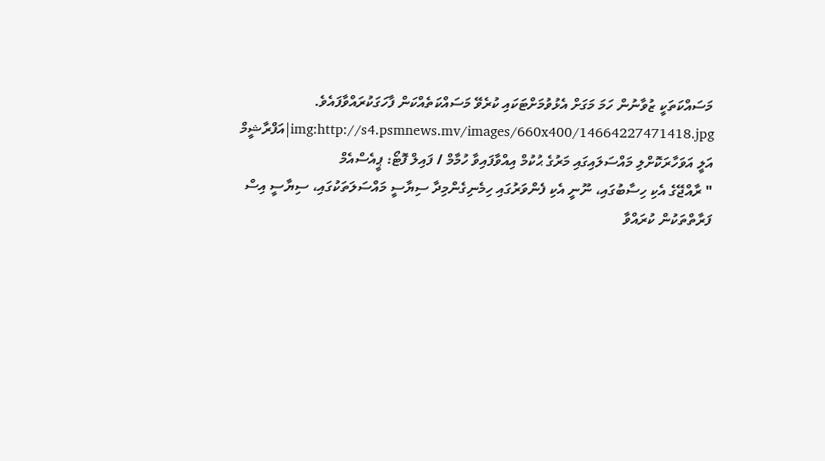މަސައްކަތަކީ ޒުވާނުން ހަމަ މަގަށް އެޅުވުމަށްޓަކައި ކުރެވޭ މަސައްކަތެއްކަން ފާހަގަކުރައްވާފައެވެ.
img:http://s4.psmnews.mv/images/660x400/14664227471418.jpg|އަފްރާޝީމް އަލީ އަވަހާރަކޮށްލި މައްސަލައިގައި މަރުގެ ޙުކުމް އިއްވާފައިވާ ހުމާމް / ފައިލް ފޮޓޯ: ޕީއެސްއެމް
" ރާއްޖޭގެ އެކި ހިސާބުގައި، ނޫނީ އެކި ފެންވަރުގައި ހިމެނިގެންމިދާ ސިޔާސީ މައްސަލަތަކުގައި، ސިޔާސީ އިސް ފަރާތްތަކުން ކުރައްވާ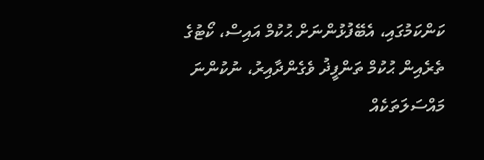ކަންކަމުގައި، އެބޭފުޅުންނަށް ޙުކުމް އައިސް، ކޯޓުގެ ތެރެއިން ޙުކުމް ތަންފީޛު ވެގެންދާއިރު، ނުކުންނަ މައްސަލަތަކެއް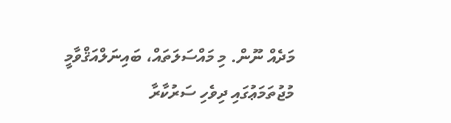މަދެއް ނޫން. މި މައްސަލަތައް، ބައިނަލްއަޤްވާމީ މުޖުތަމަޢުގައި ދިވެހި ސަރުކާރާ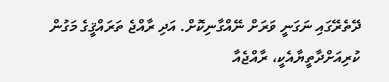ދޭތެރޭގައި ނަގަނީ ވަރަށް ނޭއްގާނިކޮށް. އަދި ރާއްޖެ ތަރައްޤީގެ މަގުން ކުރިއަށްދާތީޔާއެކީ، ރާއްޖެއާ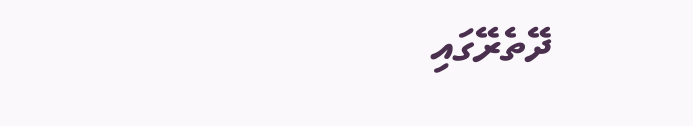ދޭތެރޭގައި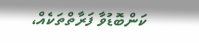ކަންބޮޑުވާ ފަރާތްތަކެއް،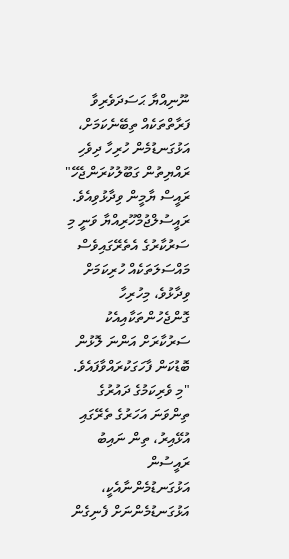ނޫނިއްޔާ ޙަސަދަވެރިވާ ފަރާތްތަކެއް ތިބޭނެކަމަށް، އަޅުގަނޑުމެން ހުރިހާ ދިވެހި ރައްޔިތުން ގަބޫލުކުރަންޖެހޭ" ރައީސް ޔާމީން ވިދާޅުވިއެވެ.
ރައީސުލްޖުމްހޫރިއްޔާ ވަނީ މި ސަރުކާރުގެ އެތެރޭގައިވެސް މައްސަލަތަކެއް ހުރިކަމަށް ވިދާޅުވެ، މިހުރިހާ ގޮންޖެހުންތަކާއިއެކު ސަރުކާރަށް އަންނަ ލޮޅުން ބޮޑުކަން ފާހަގަކުރައްވާފައެވެ.
"މި ވެރިކަމުގެ ދައުރުގެ ތިންވަނަ އަހަރުގެ ތެރޭގައި އުޅޭއިރު، ތިން ނައިބު ރައީސުން އަޅުގަނޑުމެންނާއެކީ، އަޅުގަނޑުމެންނަށް ފެނިގެން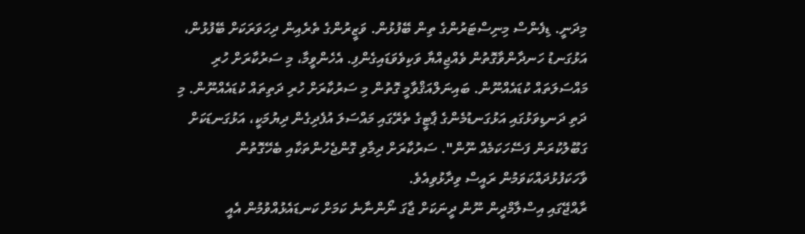މިދަނީ. ޑިފެންސް މިނިސްޓަރުންގެ ތިން ބޭފުޅުން. ވަޒީރުންގެ ތެރެއިން ދިހަވަރަކަށް ބޭފުޅުން، އަޅުގަނޑު ހަނދާންވާގޮތުން ވެއްޖިއްޔާ ވަކިވެވަޑައިގެންފި. އެހެންވީމާ، މި ސަރުކާރަށް ހުރި މައްސަލަތައް ކުޑައެއްނޫން. ބައިނަލްއަޤްވާމީ ގޮތުން މި ސަރުކާރަށް ހުރި ދަތިތައް ކުޑައެއްނޫން. މި ދަތި ދަނޑިވަޅުގައި އަޅުގަނޑުމެންގެ ޕާޓީގެ ތެރޭގައި މައްސަލަ އުފެދިގެން ދިޔުމަކީ، އަޅުގަނޑަކަށް ގަބޫލުކުރަން ފަސޭހަކަމެއް ނޫން". ސަރުކާރަށް ދިމާވި ގޮންޖެހުންތަކާއި ބެހޭގޮތުން ވާހަކަފުޅުދައްކަވަމުން ރައީސް ވިދާޅުވިއެވެ.
ރާއްޖޭގައި އިސްލާމްދީން ނޫން ދީނަކަށް ޖާގަ ނޯންނާނެ ކަމަށް ކަނޑައެޅުއްވުމުން އެއީ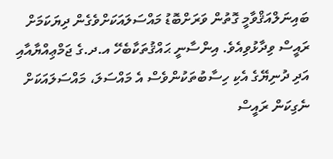ބައިނަލްއަޤްވާމީ ގޮތުން ވަރަށްބޮޑު މައްސަލައަކަށްވެގެން ދިޔަކަމަށް ރައީސް ވިދާޅުވިއެވެ. އިންސާނީ ޙައްޤުތަކާބެހޭ އ.ދ.ގެ ޖަމްޢިއްޔާއާއި  އަދި ދުނިޔޭގެ އެކި ހިސާބުތަކުންވެސް އެ މައްސަލަ، މައްސަލައަކަށް ނެގިކަން ރައީސް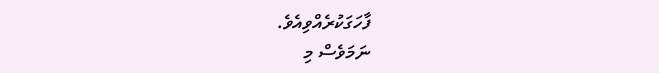ފާހަގަކުރެއްވިއެވެ.
ނަމަވެސް މި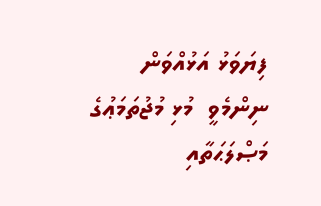ފިޔަވަޅު އަޅުއްވަން ނިންމެވީ  މުޅި މުޖުތަމަޢުގެ މަޞްލަޙަތާއި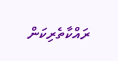ރައްކާތެރިކަން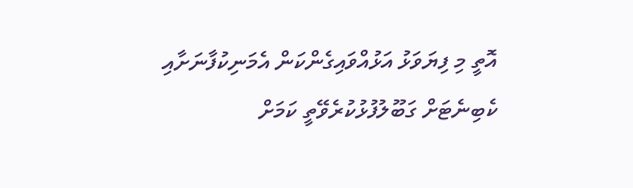އޮތީ މި ފިޔަވަޅު އަޅުއްވައިގެންކަން އެމަނިކުފާނަށާއި  ކެބިނެޓަށް ގަބޫލުފުޅުކުރެވޭތީ ކަމަށް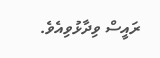ރައީސް ވިދާޅުވިއެވެ.